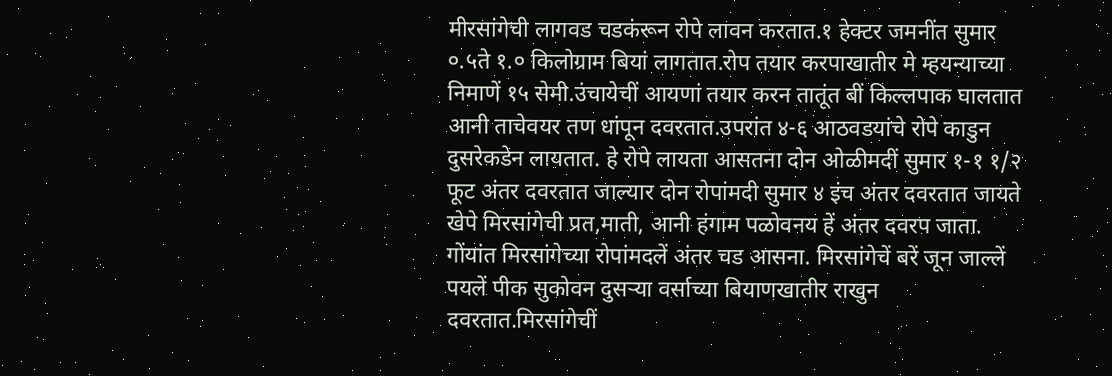मीरसांगेची लागवड चडकंरून रोपे लावन करतात.१ हेक्टर जमनींत सुमार ०.५ते १.० किलोग्राम बियां लागतात.रोप तयार करपाखातीर मे म्हयन्याच्या निमाणें १५ सेमी.उंचायेचीं आयणां तयार करन तातूंत बीं किल्लपाक घालतात आनी ताचेवयर तण धांपून दवरतात.उपरांत ४-६ आठवडयांचे रोपे काडुन दुसरेकडेन लायतात. हे रोपे लायता आसतना दोन ओळीमदीं सुमार १-१ १/२ फूट अंतर दवरतात जाल्यार दोन रोपांमदी सुमार ४ इंच अंतर दवरतात जायते खेपे मिरसांगेची प्रत,माती, आनी हंगाम पळोवनय हें अंतर दवरप जाता. गोंयांत मिरसांगेच्या रोपांमदलें अंतर चड आसना. मिरसांगेचें बरें जून जाल्लें पयलें पीक सुकोवन दुसऱ्या वर्साच्या बियाणखातीर राखुन दवरतात.मिरसांगेचीं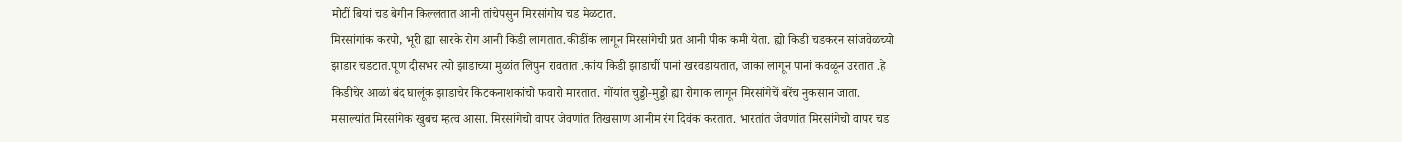मोटीं बियां चड बेगीन किल्लतात आनी तांचेपसुन मिरसांगोय चड मेळटात.
मिरसांगांक करपो, भूरी ह्या सारके रोग आनी किडी लागतात.कीडींक लागून मिरसांगेची प्रत आनी पीक कमी येता. ह्यो किडी चडकरन सांजवेळच्यो झाडार चडटात.पूण दीसभर त्यो झाडाच्या मुळांत लिपुन रावतात .कांय किडी झाडाचीं पानां खरवडायतात, जाका लागून पानां कवळून उरतात .हे किडीचेर आळां बंद घालूंक झाडाचेर किटकनाशकांचो फवारो मारतात. गोंयांत चुड्डो-मुड्डो ह्या रोगाक लागून मिरसांगेचें बरेंच नुकसान जाता.
मसाल्यांत मिरसांगेक खुबच म्हत्व आसा. मिरसांगेचो वापर जेवणांत तिखसाण आनीम रंग दिवंक करतात. भारतांत जेवणांत मिरसांगेचो वापर चड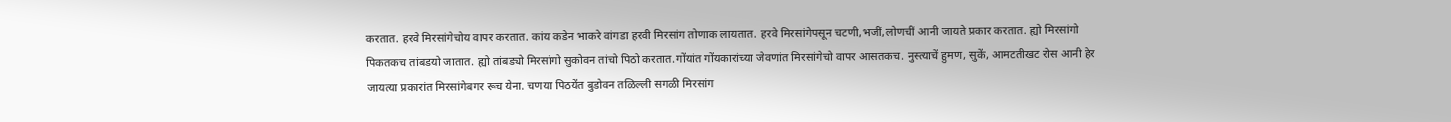करतात. हरवे मिरसांगेचोय वापर करतात. कांय कडेन भाकरे वांगडा हरवी मिरसांग तोणाक लायतात. हरवे मिरसांगेपसून चटणी,भजीं,लोणचीं आनी जायते प्रकार करतात. ह्यो मिरसांगो पिकतकच तांबडयो जातात. ह्यो तांबड्यो मिरसांगो सुकोवन तांचो पिठो करतात.गोंयांत गोंयकारांच्या जेवणांत मिरसांगेचो वापर आसतकच. नुस्त्याचें हुमण, सुकें, आमटतीखट रोस आनी हेर जायत्या प्रकारांत मिरसांगेबगर रूच येना. चणया पिठयेंत बुडोवन तळिल्ली सगळी मिरसांग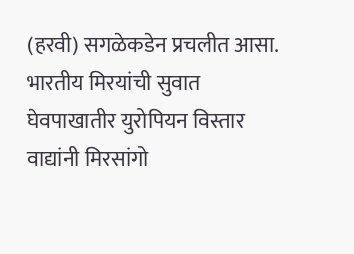(हरवी) सगळेकडेन प्रचलीत आसा.
भारतीय मिरयांची सुवात घेवपाखातीर युरोपियन विस्तार वाद्यांनी मिरसांगो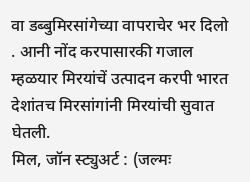वा डब्बुमिरसांगेच्या वापराचेर भर दिलो . आनी नोंद करपासारकी गजाल म्हळयार मिरयांचें उत्पादन करपी भारत देशांतच मिरसांगांनी मिरयांची सुवात घेतली.
मिल, जॉन स्ट्युअर्ट : (जल्मः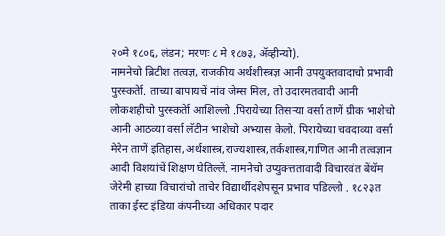२०मे १८०६, लंडन; मरणः ८ मे १८७३, ॲव्हीन्यो).
नामनेचो ब्रिटीश तत्वज्ञ, राजकीय अर्थशीस्त्रज्ञ आनी उपयुक्तवादाचो प्रभावी पुरस्कर्तेा. ताच्या बापायचें नांव जेम्स मिल, तो उदारमतवादी आनी लोकशहीचो पुरस्कर्तेा आशिल्लो .पिरायेच्या तिसऱ्या वर्सा ताणें ग्रीक भाशेचो आनी आठव्या वर्सा लॅटीन भाशेचो अभ्यास केलो. पिरायेच्या चवदाव्या वर्सा मेरेन ताणें इतिहास,अर्थशास्त्र,राज्यशास्त्र,तर्कशास्त्र,गाणित आनी तत्वज्ञान आदी विशयांचें शिक्षण घेतिल्लें. नामनेचो उप्युक्त्ततावादी विचारवंत बेंथॅम जेरेमी हाच्या विचारांचो ताचेर विद्यार्थीदशेपसून प्रभाव पडिल्लो . १८२३त ताका ईस्ट इंडिया कंपनीच्या अधिकार पदार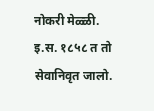नोकरी मेळ्ळी. इ.स. १८५८ त तो सेवानिवृत जालो.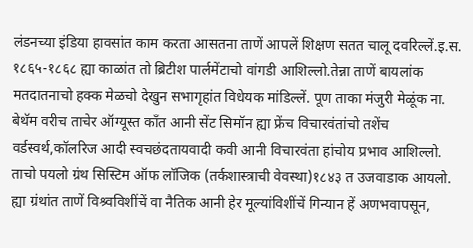लंडनच्या इंडिया हावसांत काम करता आसतना ताणें आपलें शिक्षण सतत चालू दवरिल्लें.इ.स. १८६५-१८६८ ह्या काळांत तो ब्रिटीश पार्लमेंटाचो वांगडी आशिल्लो.तेन्ना ताणें बायलांक मतदातनाचो हक्क मेळचो देखुन सभागृहांत विधेयक मांडिल्लें. पूण ताका मंजुरी मेळूंक ना.
बेथॅम वरीच ताचेर ऑग्यूस्त कॉंत आनी सेंट सिमॉन ह्या फ्रेंच विचारवंतांचो तशेंच वर्डस्वर्थ,कॉलरिज आदी स्वचछंदतायवादी कवी आनी विचारवंता हांचोय प्रभाव आशिल्लो. ताचो पयलो ग्रंथ सिस्टिम ऑफ लॉजिक (तर्कशास्त्राची वेवस्था)१८४३ त उजवाडाक आयलो. ह्या ग्रंथांत ताणें विश्र्वविशींचें वा नैतिक आनी हेर मूल्यांविशींचें गिन्यान हें अणभवापसून,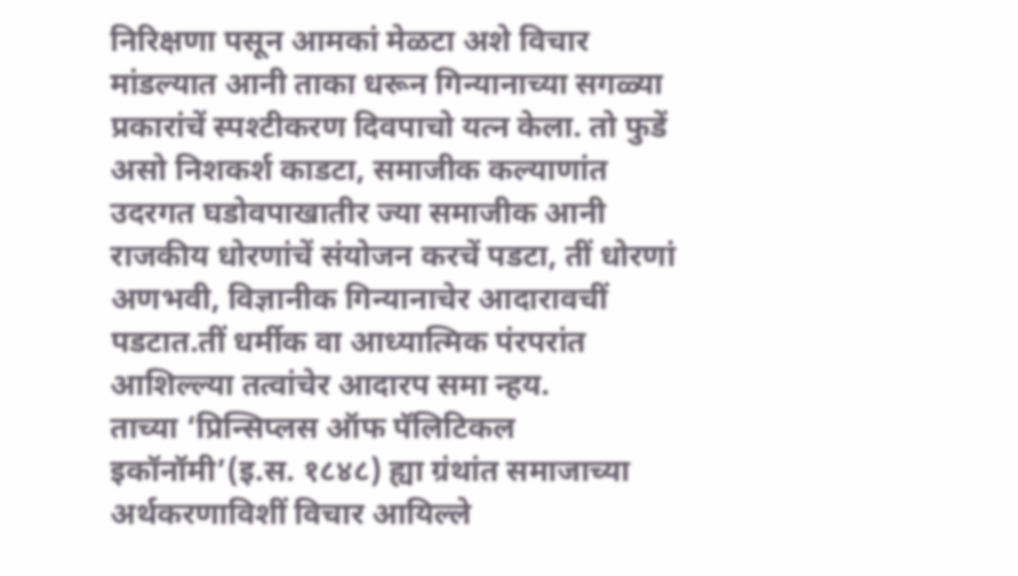निरिक्षणा पसून आमकां मेळटा अशे विचार मांडल्यात आनी ताका धरून गिन्यानाच्या सगळ्या प्रकारांचें स्पश्टीकरण दिवपाचो यत्न केला. तो फुडें असो निशकर्श काडटा, समाजीक कल्याणांत उदरगत घडोवपाखातीर ज्या समाजीक आनी राजकीय धोरणांचें संयोजन करचें पडटा, तीं धोरणां अणभवी, विज्ञानीक गिन्यानाचेर आदारावचीं पडटात.तीं धर्मीक वा आध्यात्मिक पंरपरांत आशिल्ल्या तत्वांचेर आदारप समा न्हय.
ताच्या ‘प्रिन्सिप्लस ऑफ पॅलिटिकल इकॉनॉमी’(इ.स. १८४८) ह्या ग्रंथांत समाजाच्या अर्थकरणाविशीं विचार आयिल्ले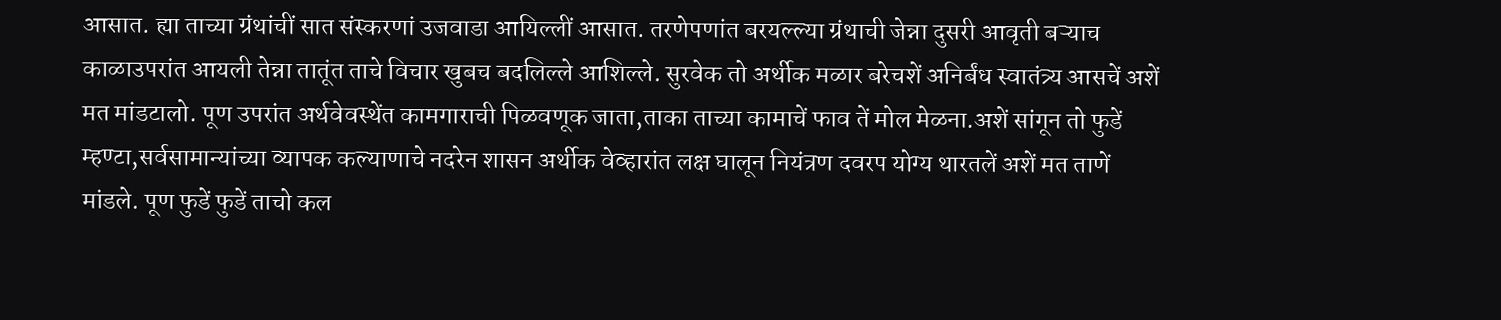आसात. ह्या ताच्या ग्रंथांचीं सात संस्करणां उजवाडा आयिल्लीं आसात. तरणेपणांत बरयल्ल्या ग्रंथाची जेन्ना दुसरी आवृती बऱ्याच काळाउपरांत आयली तेन्ना तातूंत ताचे विचार खुबच बदलिल्ले आशिल्ले. सुरवेक तो अर्थीक मळार बरेचशें अनिर्बंध स्वातंत्र्य आसचें अशें मत मांडटालो. पूण उपरांत अर्थवेवस्थेंत कामगाराची पिळवणूक जाता,ताका ताच्या कामाचें फाव तें मोल मेळना.अशें सांगून तो फुडें म्हण्टा,सर्वसामान्यांच्या व्यापक कल्याणाचे नदरेन शासन अर्थीक वेव्हारांत लक्ष घालून नियंत्रण दवरप योग्य थारतलें अशें मत ताणें मांडले. पूण फुडें फुडें ताचो कल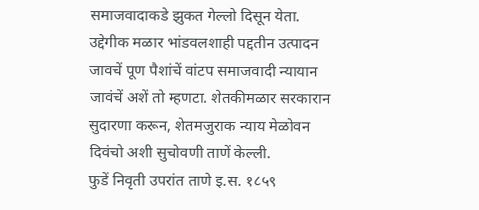समाजवादाकडे झुकत गेल्लो दिसून येता. उद्देगीक मळार भांडवलशाही पद्दतीन उत्पादन जावचें पूण पैशांचें वांटप समाजवादी न्यायान जावंचें अशें तो म्हणटा. शेतकीमळार सरकारान सुदारणा करून, शेतमजुराक न्याय मेळोवन दिवंचो अशी सुचोवणी ताणें केल्ली.
फुडें निवृती उपरांत ताणे इ.स. १८५९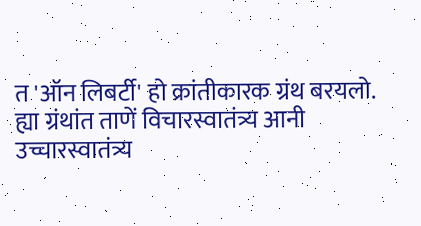त 'ऑन लिबर्टी' हो क्रांतीकारक ग्रंथ बरयलो. ह्या ग्रंथांत ताणें विचारस्वातंत्र्य आनी उच्चारस्वातंत्र्य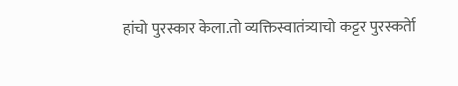हांचो पुरस्कार केला.तो व्यक्तिस्वातंत्र्याचो कट्टर पुरस्कर्तेा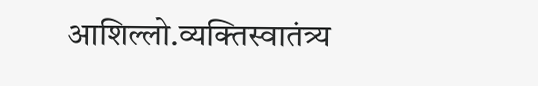आशिल्लो.व्यक्तिस्वातंत्र्य